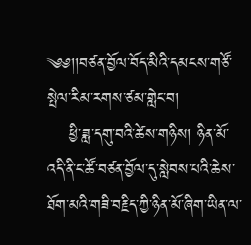༄༅།།བཙན་བྱོལ་བོད་མིའི་དམངས་གཙོ་སྤེལ་རིམ་རགས་ཙམ་གླེང་བ།
    ཕྱི་ཟླ་དགུ་བའི་ཚེས་གཉིས། ཉིན་མོ་འདི་ནི་ང་ཚོ་བཙན་བྱོལ་དུ་སླེབས་པའི་ཆེས་ཐོག་མའི་གཟི་བརྗིད་ཀྱི་ཉིན་མོ་ཞིག་ཡིན་ལ་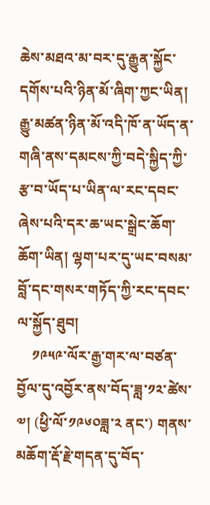ཆེས་མཐའ་མ་བར་དུ་རྒྱུན་སྐྱོང་དགོས་པའི་ཉིན་མོ་ཞིག་ཀྱང་ཡིན། རྒྱུ་མཚན་ཉིན་མོ་འདི་ཁོ་ན་ཡོད་ན་གཞི་ནས་དམངས་ཀྱི་བདེ་སྐྱིད་ཀྱི་རྩ་བ་ཡོད་པ་ཡིན་ལ་རང་དབང་ཞེས་པའི་དར་ཆ་ཡང་སྒྲེང་ཆོག་ཆོག་ཡིན། ལྷག་པར་དུ་ཡང་བསམ་བློ་དང་གསར་གཏོད་ཀྱི་རང་དབང་ལ་སྐྱོད་ཐུབ།
    ༡༩༥༩་ལོར་རྒྱ་གར་ལ་བཙན་བྱོལ་དུ་འབྱོར་ནས་བོད་ཟླ་༡༢་ཚེས་༧། (ཕྱི་ལོ་༡༩༦༠ཟླ་༢ ནང་) གནས་མཆོག་རྡོ་རྗེ་གདན་དུ་བོད་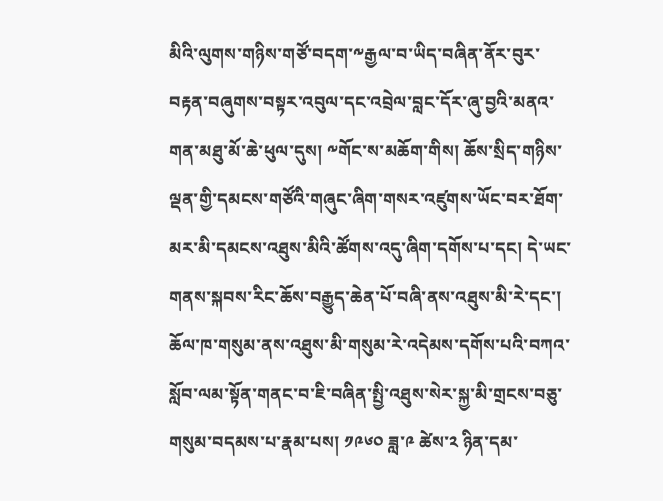མིའི་ལུགས་གཉིས་གཙོ་བདག་༸རྒྱལ་བ་ཡིད་བཞིན་ནོར་བུར་བརྟན་བཞུགས་བསྟར་འབུལ་དང་འབྲེལ་བླང་དོར་ཞུ་བྱའི་མནའ་གན་མཐུ་མོ་ཆེ་ཕུལ་དུས། ༸གོང་ས་མཆོག་གིས། ཆོས་སྲིད་གཉིས་ལྡན་གྱི་དམངས་གཙོའི་གཞུང་ཞིག་གསར་འཛུགས་ཡོང་བར་ཐོག་མར་མི་དམངས་འཐུས་མིའི་ཚོགས་འདུ་ཞིག་དགོས་པ་དང། དེ་ཡང་གནས་སྐབས་རིང་ཆོས་བརྒྱུད་ཆེན་པོ་བཞི་ནས་འཐུས་མི་རེ་དང་། ཆོལ་ཁ་གསུམ་ནས་འཐུས་མི་གསུམ་རེ་འདེམས་དགོས་པའི་བཀའ་སློབ་ལམ་སྟོན་གནང་བ་ཇི་བཞིན་སྤྱི་འཐུས་སེར་སྐྱ་མི་གྲངས་བཅུ་གསུམ་བདམས་པ་རྣམ་པས། ༡༩༦༠ ཟླ་༩ ཚེས་༢ ཉིན་དམ་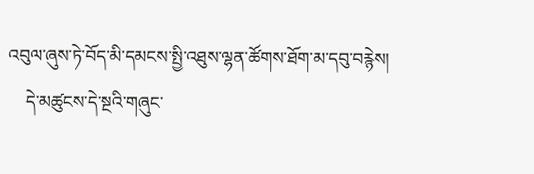འབུལ་ཞུས་ཏེ་བོད་མི་དམངས་སྤྱི་འཐུས་ལྷན་ཚོགས་ཐོག་མ་དབུ་བརྙེས།
    དེ་མཚུངས་དེ་སྔའི་གཞུང་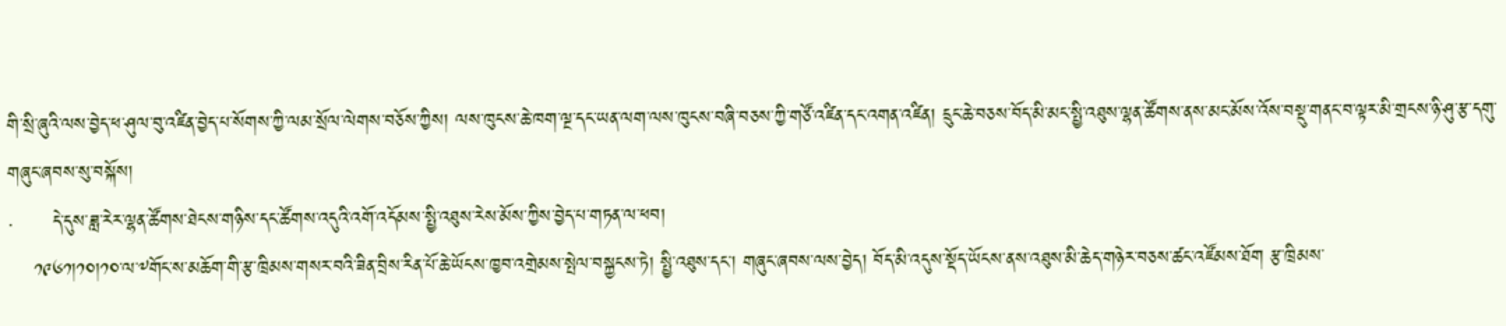གི་སྲི་ཞུའི་ལས་བྱེད་ཕ་ཤུལ་བུ་འཛིན་བྱེད་པ་སོགས་ཀྱི་ལམ་སྲོལ་ལེགས་བཅོས་ཀྱིས། ལས་ཁུངས་ཆེ་ཁག་ལྔ་དང་ཡན་ལག་ལས་ཁུངས་བཞི་བཅས་ཀྱི་གཙོ་འཛིན་དང་འགན་འཛིན། དྲུང་ཆེ་བཅས་བོད་མི་མང་སྤྱི་འཐུས་ལྷན་ཚོགས་ནས་མང་མོས་འོས་བསྡུ་གནང་བ་ལྟར་མི་གྲངས་ཉི་ཤུ་རྩ་དགུ་གཞུང་ཞབས་སུ་བསྐོས།
·      དེ་དུས་ཟླ་རེར་ལྷན་ཚོགས་ཐེངས་གཉིས་དང་ཚོགས་འདུའི་འགོ་འདོམས་སྤྱི་འཐུས་རེས་མོས་ཀྱིས་བྱེད་པ་གཏན་ལ་ཕབ།
    ༡༩༦༡།༡༠།༡༠་ལ་༸གོང་ས་མཆོག་གི་རྩ་ཁྲིམས་གསར་བའི་ཟིན་བྲིས་རིན་པོ་ཆེ་ཡོངས་ཁྱབ་འགྲེམས་སྤེལ་བསྐྱངས་ཏེ། སྤྱི་འཐུས་དང་། གཞུང་ཞབས་ལས་བྱེད། བོད་མི་འདུས་སྡོད་ཡོངས་ནས་འཐུས་མི་ཆེད་གཉེར་བཅས་ཚང་འཛོམས་ཐོག རྩ་ཁྲིམས་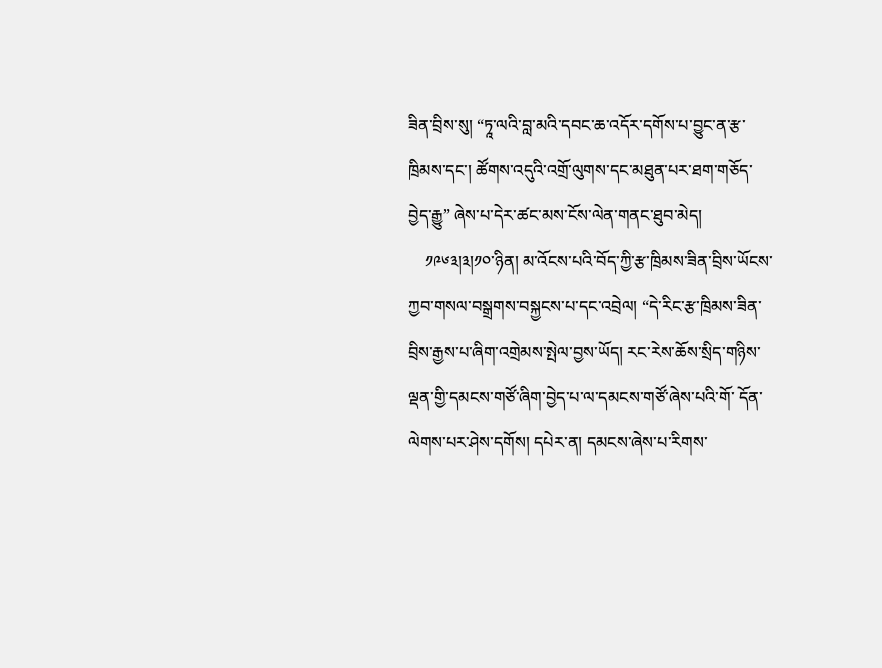ཟིན་བྲིས་སུ། “ཏཱ་ལའི་བླ་མའི་དབང་ཆ་འདོར་དགོས་པ་བྱུང་ན་རྩ་ཁྲིམས་དང་། ཚོགས་འདུའི་འགྲོ་ལུགས་དང་མཐུན་པར་ཐག་གཅོད་བྱེད་རྒྱུ” ཞེས་པ་དེར་ཚང་མས་ངོས་ལེན་གནང་ཐུབ་མེད།
    ༡༩༦༣།༣།༡༠་ཉིན། མ་འོངས་པའི་བོད་ཀྱི་རྩ་ཁྲིམས་ཟིན་བྲིས་ཡོངས་ཀྱབ་གསལ་བསྒྲགས་བསྐྱངས་པ་དང་འབྲེལ། “དེ་རིང་རྩ་ཁྲིམས་ཟིན་བྲིས་རྒྱས་པ་ཞིག་འགྲེམས་སྤེལ་བྱས་ཡོད། རང་རེས་ཆོས་སྲིད་གཉིས་ལྡན་གྱི་དམངས་གཙོ་ཞིག་བྱེད་པ་ལ་དམངས་གཙོ་ཞེས་པའི་གོ་ དོན་ལེགས་པར་ཤེས་དགོས། དཔེར་ན། དམངས་ཞེས་པ་རིགས་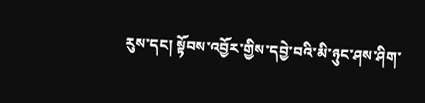རུས་དང། སྟོབས་འབྱོར་གྱིས་དབྱེ་བའི་མི་ཉུང་ཤས་ཤིག་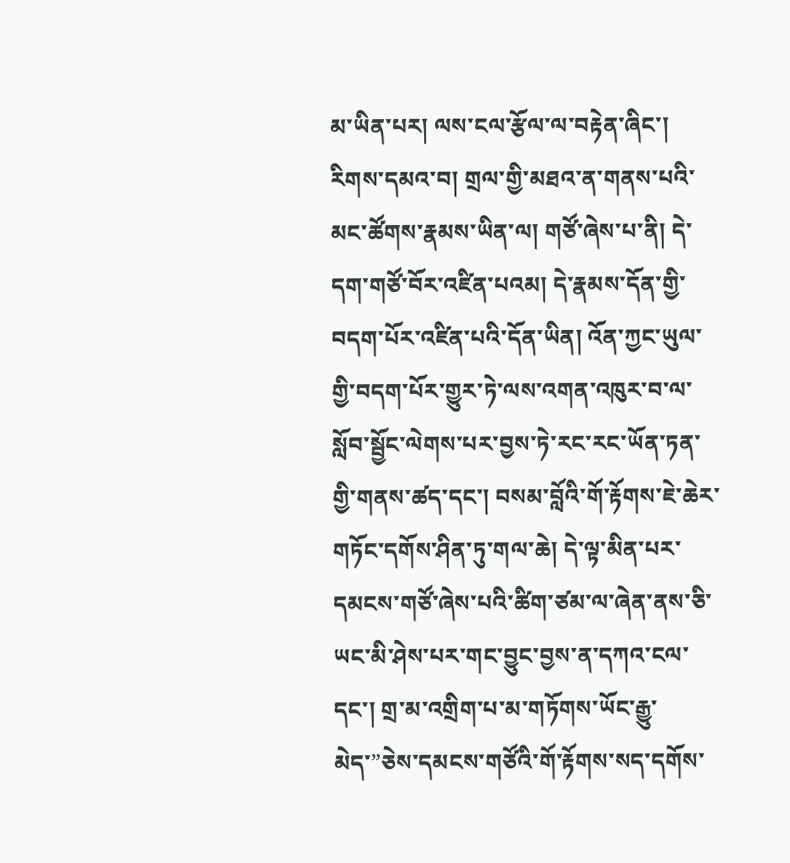མ་ཡིན་པར། ལས་ངལ་རྩོལ་ལ་བརྟེན་ཞིང་། རིགས་དམའ་བ། གྲལ་གྱི་མཐའ་ན་གནས་པའི་མང་ཚོགས་རྣམས་ཡིན་ལ། གཙོ་ཞེས་པ་ནི། དེ་དག་གཙོ་བོར་འཛིན་པའམ། དེ་རྣམས་དོན་གྱི་བདག་པོར་འཛིན་པའི་དོན་ཡིན། འོན་ཀྱང་ཡུལ་གྱི་བདག་པོར་གྱུར་ཏེ་ལས་འགན་འཁུར་བ་ལ་སློབ་སྦྱོང་ལེགས་པར་བྱས་ཏེ་རང་རང་ཡོན་ཏན་གྱི་གནས་ཚད་དང་། བསམ་བློའི་གོ་རྟོགས་ཇེ་ཆེར་གཏོང་དགོས་ཤིན་ཏུ་གལ་ཆེ། དེ་ལྟ་མིན་པར་དམངས་གཙོ་ཞེས་པའི་ཚིག་ཙམ་ལ་ཞེན་ནས་ཅི་ཡང་མི་ཤེས་པར་གང་བྱུང་བྱས་ན་དཀའ་ངལ་དང་། གྲ་མ་འགྲིག་པ་མ་གཏོགས་ཡོང་རྒྱུ་མེད་”ཅེས་དམངས་གཙོའི་གོ་རྟོགས་སད་དགོས་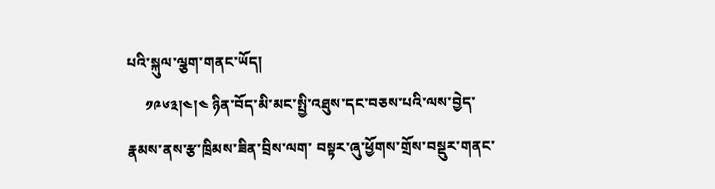པའི་སྐུལ་ལྕག་གནང་ཡོད།
     ༡༩༦༣།༤།༤ ཉིན་བོད་མི་མང་སྤྱི་འཐུས་དང་བཅས་པའི་ལས་བྱེད་རྣམས་ནས་རྩ་ཁྲིམས་ཟིན་བྲིས་ལག་ བསྟར་ཞུ་ཕྱོགས་གྲོས་བསྡུར་གནང་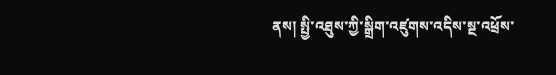ནས། སྤྱི་འཐུས་ཀྱི་སྒྲིག་འཛུགས་འདིས་སྔ་འཕྲོས་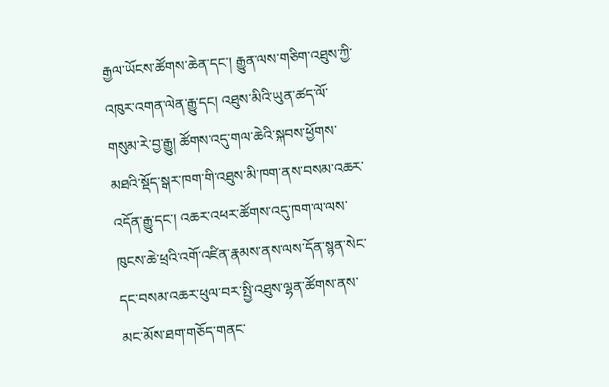རྒྱལ་ཡོངས་ཚོགས་ཆེན་དང་། རྒྱུན་ལས་གཅིག་འཐུས་ཀྱི་འཁུར་འགན་ལེན་རྒྱུ་དང། འཐུས་མིའི་ཡུན་ཚད་ལོ་གསུམ་རེ་བྱ་རྒྱུ། ཚོགས་འདུ་གལ་ཆེའི་སྐབས་ཕྱོགས་མཐའི་སྡོད་སྒར་ཁག་གི་འཐུས་མི་ཁག་ནས་བསམ་འཆར་ འདོན་རྒྱུ་དང་། འཆར་འཕར་ཚོགས་འདུ་ཁག་ལ་ལས་ཁུངས་ཆེ་ཕྲའི་འགོ་འཛིན་རྣམས་ནས་ལས་དོན་སྙན་སེང་དང་བསམ་འཆར་ཕུལ་བར་སྤྱི་འཐུས་ལྷན་ཚོགས་ནས་མང་མོས་ཐག་གཅོད་གནང་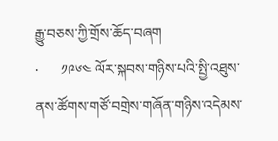རྒྱུ་བཅས་ཀྱི་གྲོས་ཆོད་བཞག
·      ༡༩༦༤ ལོར་སྐབས་གཉིས་པའི་སྤྱི་འཐུས་ནས་ཚོགས་གཙོ་བགྲེས་གཞོན་གཉིས་འདེམས་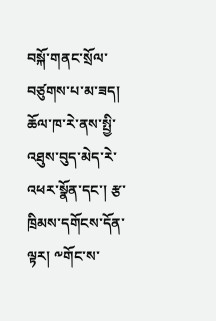བསྐོ་གནང་སྲོལ་བཙུགས་པ་མ་ཟད། ཆོལ་ཁ་རེ་ནས་སྤྱི་འཐུས་བུད་མེད་རེ་འཕར་སྣོན་དང་། རྩ་ཁྲིམས་དགོངས་དོན་ལྟར། ༸གོང་ས་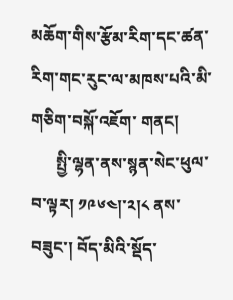མཆོག་གིས་རྩོམ་རིག་དང་ཚན་རིག་གང་རུང་ལ་མཁས་པའི་མི་གཅིག་བསྐོ་འཇོག་ གནང།
      སྤྱི་ལྷན་ནས་སྙན་སེང་ཕུལ་བ་ལྟར། ༡༩༦༤།་༢།༨ ནས་བཟུང་། བོད་མིའི་སྡོད་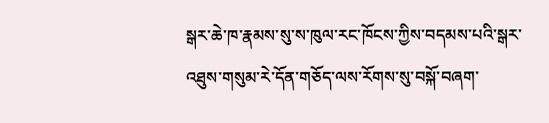སྒར་ཆེ་ཁ་རྣམས་སུ་ས་ཁུལ་རང་ཁོངས་ཀྱིས་བདམས་པའི་སྒར་འཐུས་གསུམ་རེ་དོན་གཅོད་ལས་རོགས་སུ་བསྐོ་བཞག་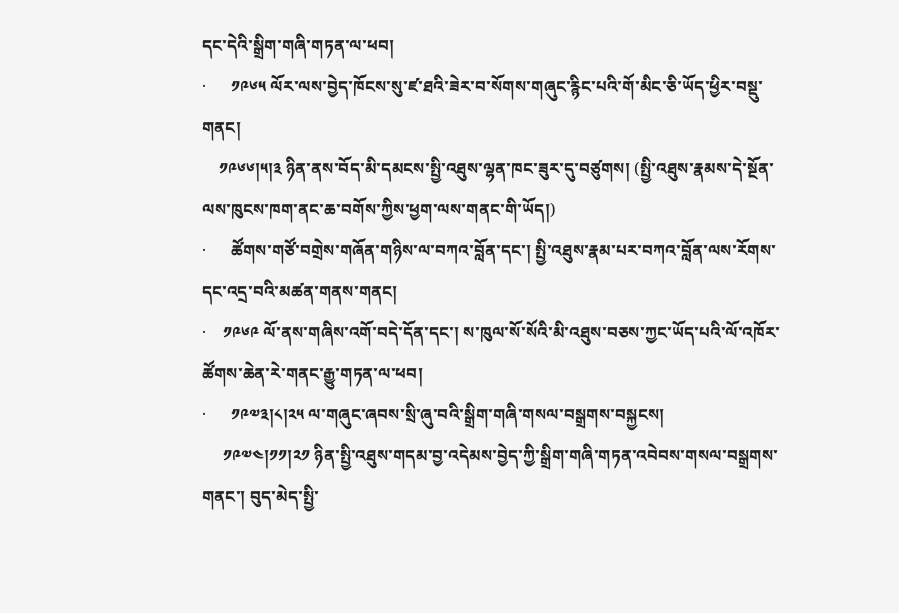དང་དེའི་སྒྲིག་གཞི་གཏན་ལ་ཕབ།
·      ༡༩༦༥ ལོར་ལས་བྱེད་ཁོངས་སུ་ཛ་ཐའི་ཟེར་བ་སོགས་གཞུང་རྙིང་པའི་གོ་མིང་ཅི་ཡོད་ཕྱིར་བསྡུ་གནང།
    ༡༩༦༦།༥།༣ ཉིན་ནས་བོད་མི་དམངས་སྤྱི་འཐུས་ལྷན་ཁང་ཟུར་དུ་བཙུགས། (སྤྱི་འཐུས་རྣམས་དེ་སྔོན་ལས་ཁུངས་ཁག་ནང་ཆ་བགོས་ཀྱིས་ཕྱག་ལས་གནང་གི་ཡོད།)
·      ཚོགས་གཙོ་བགྲེས་གཞོན་གཉིས་ལ་བཀའ་བློན་དང་། སྤྱི་འཐུས་རྣམ་པར་བཀའ་བློན་ལས་རོགས་དང་འདྲ་བའི་མཚན་གནས་གནང།
·    ༡༩༦༩ ལོ་ནས་གཞིས་འགོ་བདེ་དོན་དང་། ས་ཁུལ་སོ་སོའི་མི་འཐུས་བཅས་ཀྱང་ཡོད་པའི་ལོ་འཁོར་ཚོགས་ཆེན་རེ་གནང་རྒྱུ་གཏན་ལ་ཕབ།
·      ༡༩༧༣།༨།༢༥ ལ་གཞུང་ཞབས་སྲི་ཞུ་བའི་སྒྲིག་གཞི་གསལ་བསྒྲགས་བསྐྱངས།
     ༡༩༧༤།༡༡།༢༡ ཉིན་སྤྱི་འཐུས་གདམ་བྱ་འདེམས་བྱེད་ཀྱི་སྒྲིག་གཞི་གཏན་འབེབས་གསལ་བསྒྲགས་གནང་། བུད་མེད་སྤྱི་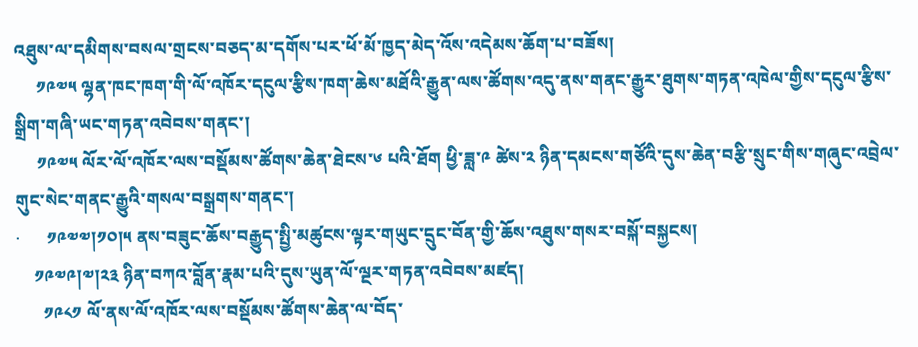འཐུས་ལ་དམིགས་བསལ་གྲངས་བཅད་མ་དགོས་པར་ཕོ་མོ་ཁྱད་མེད་འོས་འདེམས་ཆོག་པ་བཟོས།
     ༡༩༧༥ ལྷན་ཁང་ཁག་གི་ལོ་འཁོར་དངུལ་རྩིས་ཁག་ཆེས་མཐོའི་རྒྱུན་ལས་ཚོགས་འདུ་ནས་གནང་རྒྱུར་ཐུགས་གཏན་འཁེལ་གྱིས་དངུལ་རྩིས་སྒྲིག་གཞི་ཡང་གཏན་འབེབས་གནང་།
     ༡༩༧༥ ལོར་ལོ་འཁོར་ལས་བསྡོམས་ཚོགས་ཆེན་ཐེངས་༦ པའི་ཐོག ཕྱི་ཟླ་༩ ཚེས་༢ ཉིན་དམངས་གཙོའི་དུས་ཆེན་བརྩི་སྲུང་གིས་གཞུང་འབྲེལ་གུང་སེང་གནང་རྒྱུའི་གསལ་བསྒྲགས་གནང་།
·      ༡༩༧༧།༡༠།༥ ནས་བཟུང་ཆོས་བརྒྱུད་སྤྱི་མཚུངས་ལྟར་གཡུང་དྲུང་བོན་གྱི་ཆོས་འཐུས་གསར་བསྐོ་བསྐྱངས།
    ༡༩༧༩།༧།༢༣ ཉིན་བཀའ་བློན་རྣམ་པའི་དུས་ཡུན་ལོ་ལྔར་གཏན་འབེབས་མཛད།
      ༡༩༨༡ ལོ་ནས་ལོ་འཁོར་ལས་བསྡོམས་ཚོགས་ཆེན་ལ་བོད་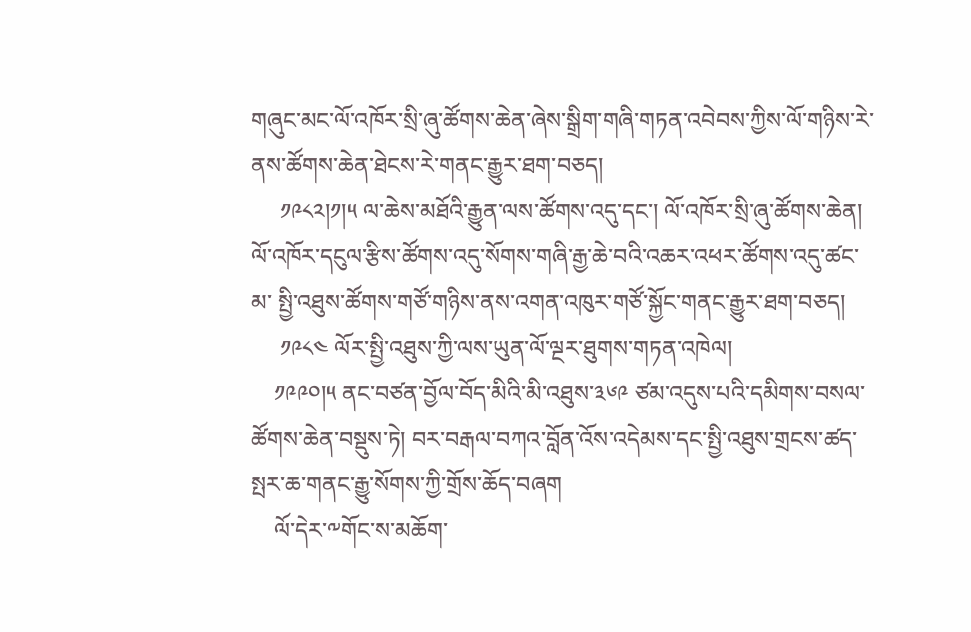གཞུང་མང་ལོ་འཁོར་སྲི་ཞུ་ཚོགས་ཆེན་ཞེས་སྒྲིག་གཞི་གཏན་འབེབས་ཀྱིས་ལོ་གཉིས་རེ་ནས་ཚོགས་ཆེན་ཐེངས་རེ་གནང་རྒྱུར་ཐག་བཅད།
     ༡༩༨༢།༡།༥ ལ་ཆེས་མཐོའི་རྒྱུན་ལས་ཚོགས་འདུ་དང་། ལོ་འཁོར་སྲི་ཞུ་ཚོགས་ཆེན། ལོ་འཁོར་དངུལ་རྩིས་ཚོགས་འདུ་སོགས་གཞི་རྒྱ་ཆེ་བའི་འཆར་འཕར་ཚོགས་འདུ་ཚང་མ་ སྤྱི་འཐུས་ཚོགས་གཙོ་གཉིས་ནས་འགན་འཁུར་གཙོ་སྐྱོང་གནང་རྒྱུར་ཐག་བཅད།
     ༡༩༨༤ ལོར་སྤྱི་འཐུས་ཀྱི་ལས་ཡུན་ལོ་ལྔར་ཐུགས་གཏན་འཁེལ།
    ༡༩༩༠།༥ ནང་བཙན་བྱོལ་བོད་མིའི་མི་འཐུས་༣༦༩ ཙམ་འདུས་པའི་དམིགས་བསལ་ཚོགས་ཆེན་བསྡུས་ཏེ། བར་བརྒལ་བཀའ་བློན་འོས་འདེམས་དང་སྤྱི་འཐུས་གྲངས་ཚད་སྤར་ཆ་གནང་རྒྱུ་སོགས་ཀྱི་གྲོས་ཆོད་བཞག
    ལོ་དེར་༸གོང་ས་མཆོག་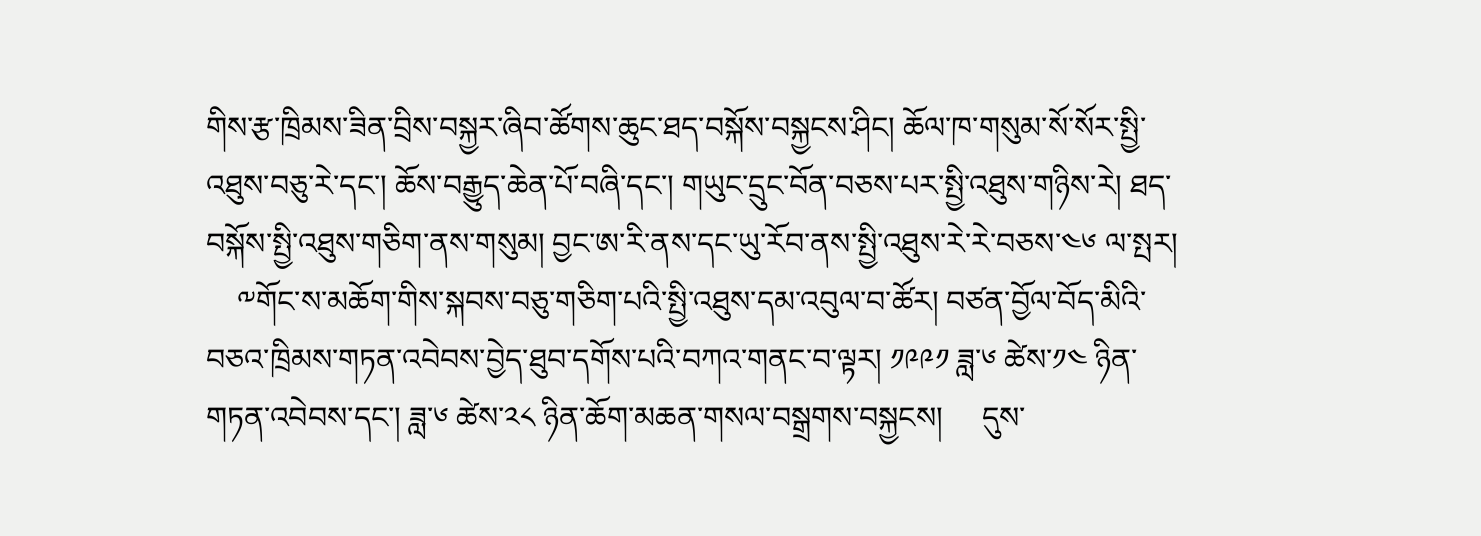གིས་རྩ་ཁྲིམས་ཟིན་བྲིས་བསྐྱར་ཞིབ་ཚོགས་ཆུང་ཐད་བསྐོས་བསྐྱངས་ཤིང། ཆོལ་ཁ་གསུམ་སོ་སོར་སྤྱི་འཐུས་བཅུ་རེ་དང་། ཆོས་བརྒྱུད་ཆེན་པོ་བཞི་དང་། གཡུང་དྲུང་བོན་བཅས་པར་སྤྱི་འཐུས་གཉིས་རེ། ཐད་བསྐོས་སྤྱི་འཐུས་གཅིག་ནས་གསུམ། བྱང་ཨ་རི་ནས་དང་ཡུ་རོབ་ནས་སྤྱི་འཐུས་རེ་རེ་བཅས་༤༦ ལ་སྤར།
    ༸གོང་ས་མཆོག་གིས་སྐབས་བཅུ་གཅིག་པའི་སྤྱི་འཐུས་དམ་འབུལ་བ་ཚོར། བཙན་བྱོལ་བོད་མིའི་བཅའ་ཁྲིམས་གཏན་འབེབས་བྱེད་ཐུབ་དགོས་པའི་བཀའ་གནང་བ་ལྟར། ༡༩༩༡ ཟླ་༦ ཚེས་༡༤ ཉིན་གཏན་འབེབས་དང་། ཟླ་༦ ཚེས་༢༨ ཉིན་ཆོག་མཆན་གསལ་བསྒྲགས་བསྐྱངས།     དུས་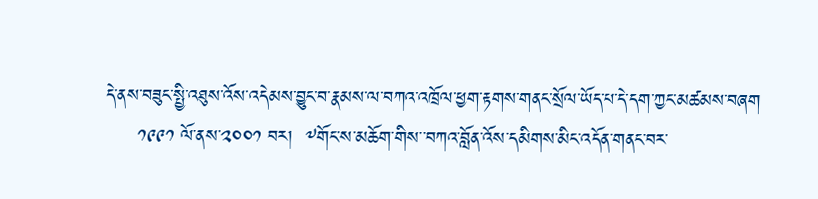དེ་ནས་བཟུང་སྤྱི་འཐུས་འོས་འདེམས་བྱུང་བ་རྣམས་ལ་བཀའ་འཁྲོལ་ཕྱག་རྟགས་གནང་སྲོལ་ཡོད་པ་དེ་དག་ཀྱང་མཚམས་བཞག
     ༡༩༩༡ ལོ་ནས་༢༠༠༡ བར།  ༸གོང་ས་མཆོག་གིས་་བཀའ་བློན་འོས་དམིགས་མིང་འདོན་གནང་བར་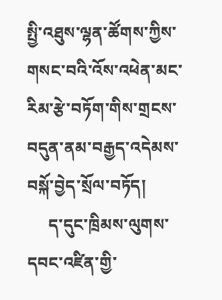སྤྱི་འཐུས་ལྷན་ཚོགས་ཀྱིས་གསང་བའི་འོས་འཕེན་མང་རིམ་རྩེ་བཏོག་གིས་གྲངས་བདུན་ནམ་བརྒྱད་འདེམས་བསྐོ་བྱེད་སྲོལ་བཏོད།
     ད་དུང་ཁྲིམས་ལུགས་དབང་འཛིན་གྱི་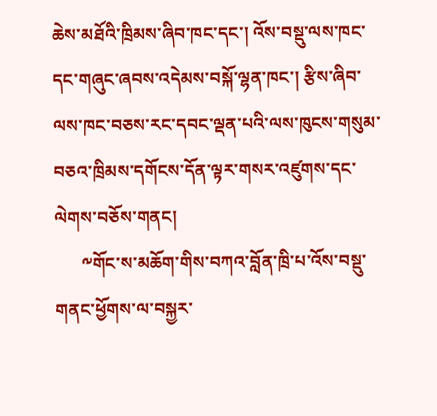ཆེས་མཐོའི་ཁྲིམས་ཞིབ་ཁང་དང་། འོས་བསྡུ་ལས་ཁང་དང་གཞུང་ཞབས་འདེམས་བསྐོ་ལྷན་ཁང་། རྩིས་ཞིབ་ལས་ཁང་བཅས་རང་དབང་ལྡན་པའི་ལས་ཁུངས་གསུམ་བཅའ་ཁྲིམས་དགོངས་དོན་ལྟར་གསར་འཛུགས་དང་ལེགས་བཅོས་གནང།
      ༸གོང་ས་མཆོག་གིས་བཀའ་བློན་ཁྲི་པ་འོས་བསྡུ་གནང་ཕྱོགས་ལ་བསྐྱར་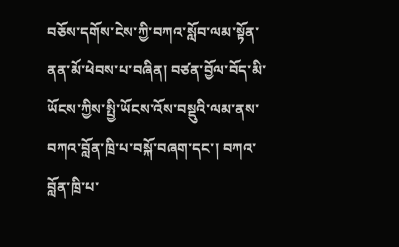བཅོས་དགོས་ངེས་ཀྱི་བཀའ་སློབ་ལམ་སྟོན་ནན་མོ་ཕེབས་པ་བཞིན། བཙན་བྱོལ་བོད་མི་ཡོངས་ཀྱིས་སྤྱི་ཡོངས་འོས་བསྡུའི་ལམ་ནས་བཀའ་བློན་ཁྲི་པ་བསྐོ་བཞག་དང་། བཀའ་བློན་ཁྲི་པ་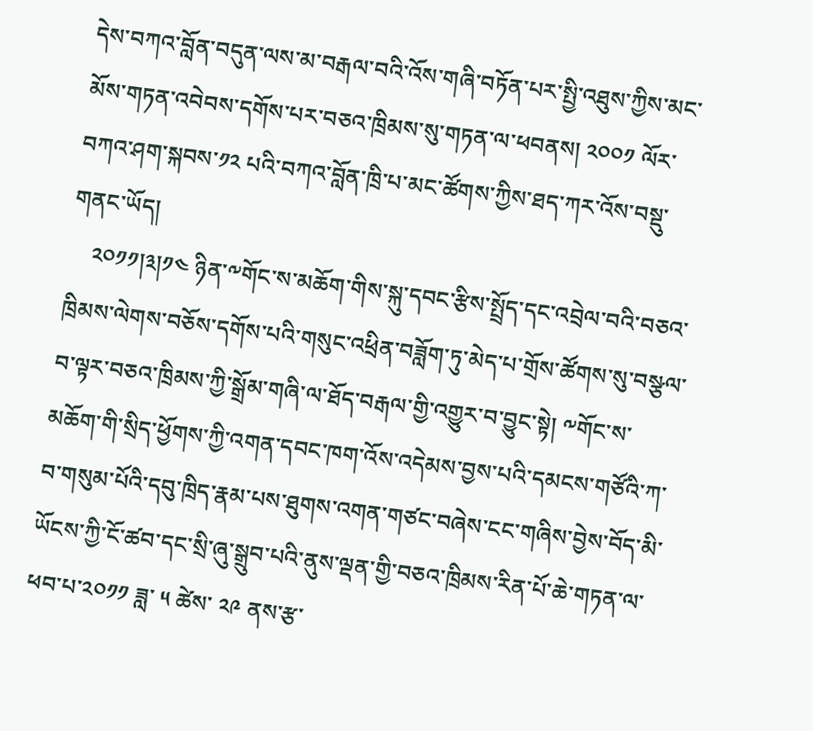དེས་བཀའ་བློན་བདུན་ལས་མ་བརྒལ་བའི་འོས་གཞི་བཏོན་པར་སྤྱི་འཐུས་ཀྱིས་མང་མོས་གཏན་འབེབས་དགོས་པར་བཅའ་ཁྲིམས་སུ་གཏན་ལ་ཕབནས། ༢༠༠༡ ལོར་བཀའ་ཤག་སྐབས་༡༢ པའི་བཀའ་བློན་ཁྲི་པ་མང་ཚོགས་ཀྱིས་ཐད་ཀར་འོས་བསྡུ་གནང་ཡོད།
    ༢༠༡༡།༣།༡༤ ཉིན་༸གོང་ས་མཆོག་གིས་སྐུ་དབང་རྩིས་སྤྲོད་དང་འབྲེལ་བའི་བཅའ་ཁྲིམས་ལེགས་བཅོས་དགོས་པའི་གསུང་འཕྲིན་བཟློག་ཏུ་མེད་པ་གྲོས་ཚོགས་སུ་བསྩལ་བ་ལྟར་བཅའ་ཁྲིམས་ཀྱི་སྒྲོམ་གཞི་ལ་ཐོད་བརྒལ་གྱི་འགྱུར་བ་བྱུང་སྟེ། ༸གོང་ས་མཆོག་གི་སྲིད་ཕྱོགས་ཀྱི་འགན་དབང་ཁག་འོས་འདེམས་བྱས་པའི་དམངས་གཙོའི་ཀ་བ་གསུམ་པོའི་དབུ་ཁྲིད་རྣམ་པས་ཐུགས་འགན་གཙང་བཞེས་ངང་གཞིས་བྱེས་བོད་མི་ཡོངས་ཀྱི་ངོ་ཚབ་དང་སྲི་ཞུ་སྒྲུབ་པའི་ནུས་ལྡན་གྱི་བཅའ་ཁྲིམས་རིན་པོ་ཆེ་གཏན་ལ་ཕབ་པ་༢༠༡༡ ཟླ་ ༥ ཚེས་ ༢༩ ནས་རྩ་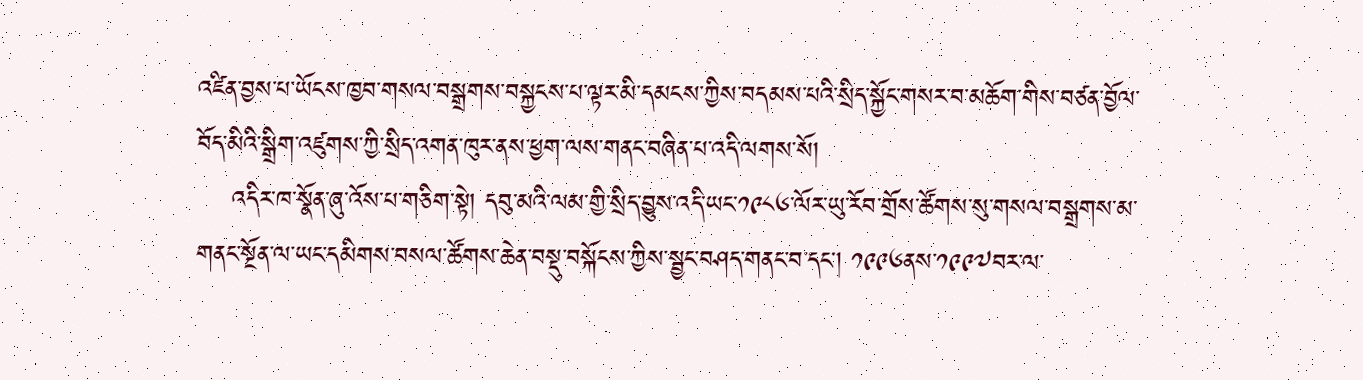འཛིན་བྱས་པ་ཡོངས་ཁྱབ་གསལ་བསྒྲགས་བསྐྱངས་པ་ལྟར་མི་དམངས་ཀྱིས་བདམས་པའི་སྲིད་སྐྱོང་གསར་བ་མཆོག་གིས་བཙན་བྱོལ་བོད་མིའི་སྒྲིག་འཛུགས་ཀྱི་སྲིད་འགན་ཁུར་ནས་ཕྱག་ལས་གནང་བཞིན་པ་འདི་ལགས་སོ།
    འདིར་ཁ་སྣོན་ཞུ་འོས་པ་གཅིག་སྟེ། དབུ་མའི་ལམ་གྱི་སྲིད་བྱུས་འདི་ཡང་༡༩༨༦་ལོར་ཡུ་རོབ་གྲོས་ཚོགས་སུ་གསལ་བསྒྲགས་མ་གནང་སྔོན་ལ་ཡང་དམིགས་བསལ་ཚོགས་ཆེན་བསྡུ་བསྐོངས་ཀྱིས་སྦྱང་བཤད་གནང་བ་དང། ༡༩༩༦ནས་༡༩༩༧བར་ལ་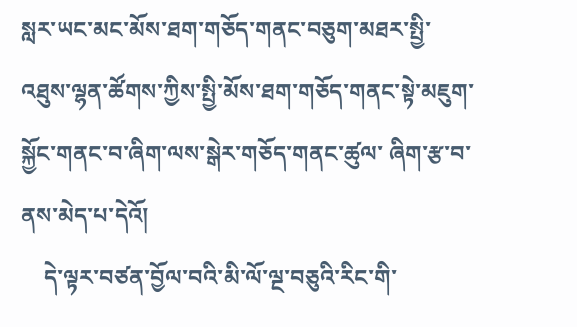སླར་ཡང་མང་མོས་ཐག་གཅོད་གནང་བཅུག་མཐར་སྤྱི་འཐུས་ལྷན་ཚོགས་ཀྱིས་སྤྱི་མོས་ཐག་གཅོད་གནང་སྟེ་མཇུག་སྐྱོང་གནང་བ་ཞིག་ལས་སྒེར་གཅོད་གནང་ཚུལ་ ཞིག་རྩ་བ་ནས་མེད་པ་དེའོ།
    དེ་ལྟར་བཙན་བྱོལ་བའི་མི་ལོ་ལྔ་བཅུའི་རིང་གི་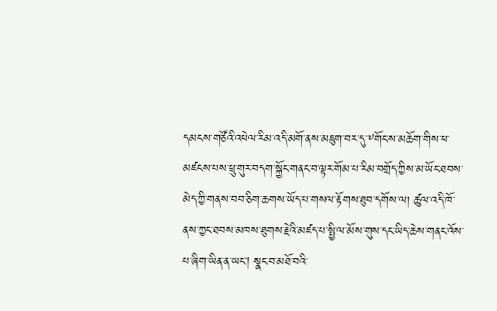དམངས་གཙོའི་འཕེལ་རིམ་འདི་མགོ་ནས་མཇུག་བར་དུ་༸གོང་ས་མཆོག་གིས་ཕ་མཛངས་པས་ཕྲུ་གུར་བདག་སྐྱོང་གནང་བ་ལྟར་གོམ་པ་རིམ་བགྲོད་ཀྱིས་མ་ཡོང་ཐབས་མེད་ཀྱི་གནས་བབ་ཅིག་ཆགས་ཡོད་པ་གསལ་རྟོགས་ཐུབ་དགོས་ལ། ཚུལ་འདི་ཁོ་ནས་ཀྱང་ཐབས་མཁས་ཐུགས་རྗེའི་མཛད་པ་སྤྱི་ལ་མོས་གུས་དང་ཡིད་ཆེས་གནང་འོས་པ་ཞིག་ཡིན་ན་ཡང། སྣང་བ་མཐོ་བའི་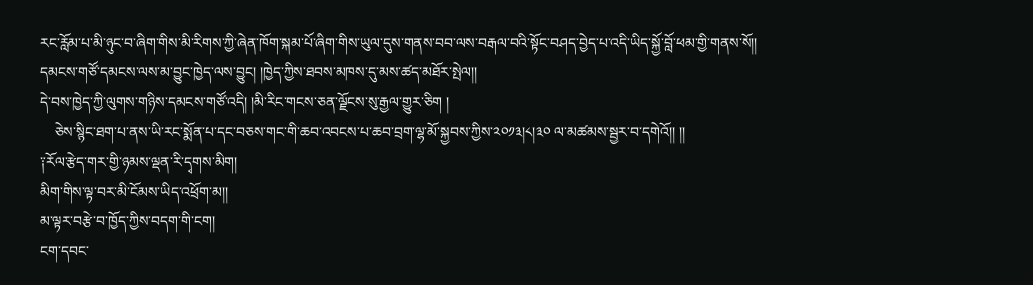རང་རློམ་པ་མི་ཉུང་བ་ཞིག་གིས་མི་རིགས་ཀྱི་ཞེན་ཁོག་སྐམ་པོ་ཞིག་གིས་ཡུལ་དུས་གནས་བབ་ལས་བརྒལ་བའི་སྟོང་བཤད་བྱེད་པ་འདི་ཡིད་སྐྱོ་བློ་ཕམ་གྱི་གནས་སོ།།
དམངས་གཙོ་དམངས་ལས་མ་བྱུང་ཁྱེད་ལས་བྱུང། །ཁྱེད་ཀྱིས་ཐབས་མཁས་དུ་མས་ཚད་མཐོར་སྤེལ།།
དེ་བས་ཁྱེད་ཀྱི་ལུགས་གཉིས་དམངས་གཙོ་འདི། །མི་རིང་གངས་ཅན་ལྗོངས་སུ་རྒྱལ་གྱུར་ཅིག །
    ཅེས་སྙིང་ཐག་པ་ནས་ཡི་རང་སྨོན་པ་དང་བཅས་གང་གི་ཆབ་འབངས་པ་ཆབ་བྲག་ལྷ་མོ་སྐྱབས་ཀྱིས་༢༠༡༣།༨།༣༠ ལ་མཚམས་སྦྱར་བ་དགེའོ།། །།
༑རོལ་རྩེད་གར་གྱི་ཉམས་ལྡན་རི་དྭགས་མིག།
མིག་གིས་ལྟ་བར་མི་ངོམས་ཡིད་འཕྲོག་མ།།
མ་ལྟར་བརྩེ་བ་ཁྱོད་ཀྱིས་བདག་གི་ངག།
ངག་དབང་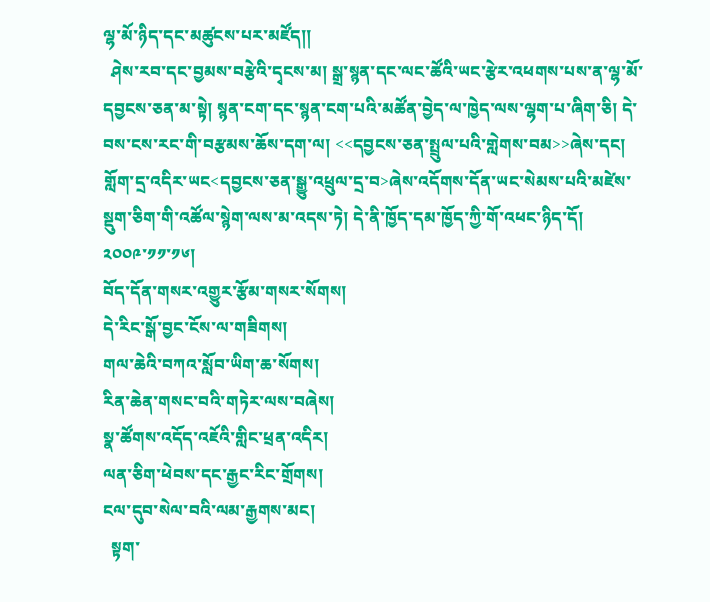ལྷ་མོ་ཉིད་དང་མཚུངས་པར་མཛོད།།
  ཤེས་རབ་དང་བྱམས་བརྩེའི་དྭངས་མ། སྒྲ་སྙན་དང་ལང་ཚོའི་ཡང་རྩེར་འཕགས་པས་ན་ལྷ་མོ་དབྱངས་ཅན་མ་སྟེ། སྙན་ངག་དང་སྙན་ངག་པའི་མཚོན་བྱེད་ལ་ཁྱེད་ལས་ལྷག་པ་ཞིག་ཅི། དེ་བས་ངས་རང་གི་བརྩམས་ཆོས་དག་ལ། <<དབྱངས་ཅན་སྤྲུལ་པའི་གླེགས་བམ>>ཞེས་དང། གློག་དྲ་འདིར་ཡང<དབྱངས་ཅན་སྒྱུ་འཕྲུལ་དྲ་བ>ཞེས་འདོགས་དོན་ཡང་སེམས་པའི་མཛེས་སྡུག་ཅིག་གི་འཚོལ་སྙེག་ལས་མ་འདས་ཏེ། དེ་ནི་ཁྱོད་དམ་ཁྱོད་ཀྱི་གོ་འཕང་ཉིད་དོ།
༢༠༠༩་༡༡་༡༦།
བོད་དོན་གསར་འགྱུར་རྩོམ་གསར་སོགས།
དེ་རིང་སྒོ་བྱང་ངོས་ལ་གཟིགས།
གལ་ཆེའི་བཀའ་སློབ་ཡིག་ཆ་སོགས།
རིན་ཆེན་གསང་བའི་གཏེར་ལས་བཞེས།
སྣ་ཚོགས་འདོད་འཇོའི་གླིང་ཕྲན་འདིར།
ལན་ཅིག་ཕེབས་དང་རྒྱང་རིང་གྲོགས།
ངལ་དུབ་སེལ་བའི་ལམ་རྒྱགས་མང།
  སྟག་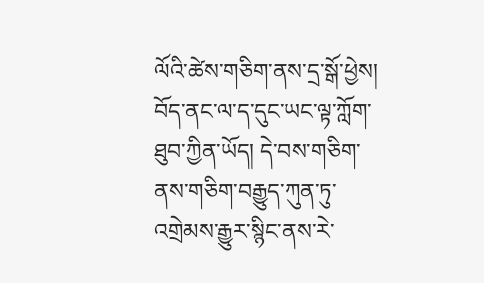ལོའི་ཚེས་གཅིག་ནས་དྲ་སྒོ་ཕྱེས། བོད་ནང་ལ་ད་དུང་ཡང་ལྟ་ཀློག་ཐུབ་ཀྱིན་ཡོད། དེ་བས་གཅིག་ནས་གཅིག་བརྒྱུད་ཀུན་ཏུ་འགྲེམས་རྒྱུར་སྙིང་ནས་རེ་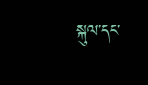སྐུལ་དང་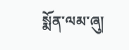སྨོན་ལམ་ཞུ།